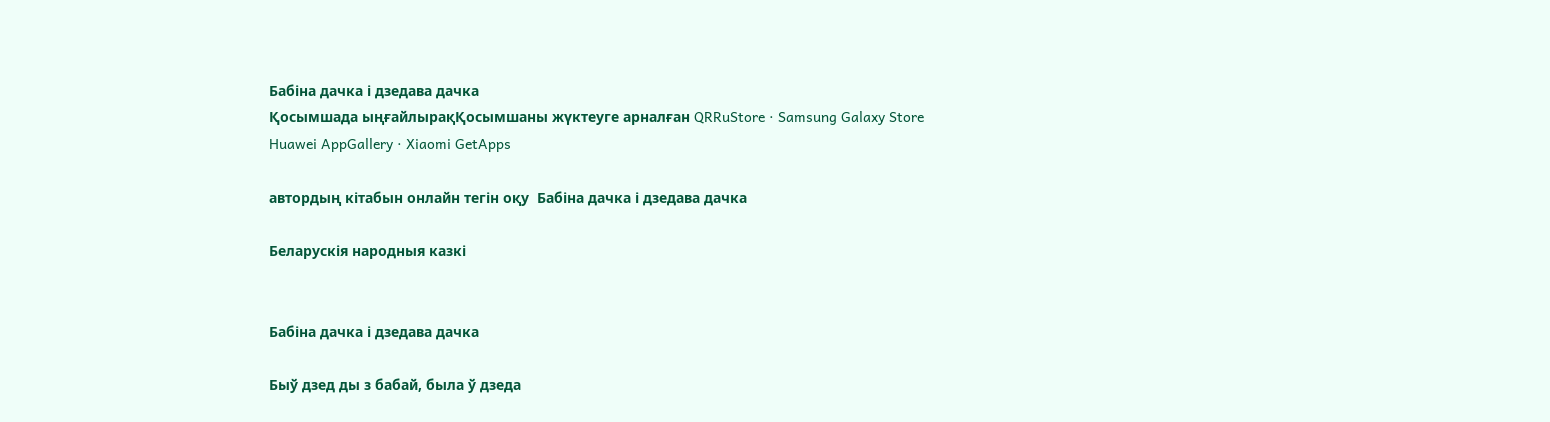Бабіна дачка і дзедава дачка
Қосымшада ыңғайлырақҚосымшаны жүктеуге арналған QRRuStore · Samsung Galaxy Store
Huawei AppGallery · Xiaomi GetApps

автордың кітабын онлайн тегін оқу  Бабіна дачка і дзедава дачка

Беларускія народныя казкі


Бабіна дачка і дзедава дачка

Быў дзед ды з бабай, была ў дзеда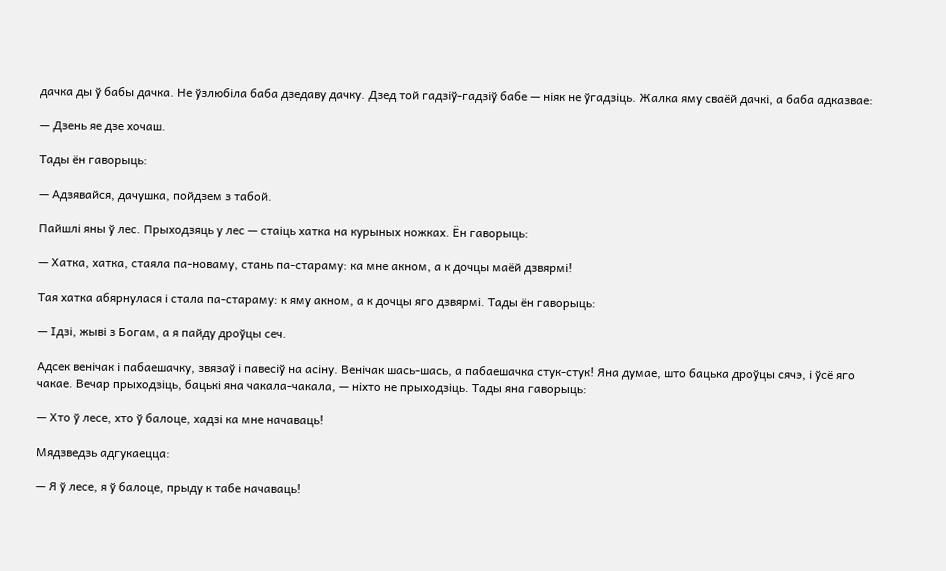дачка ды ў бабы дачка. Не ўзлюбіла баба дзедаву дачку. Дзед той гадзіў-гадзіў бабе — ніяк не ўгадзіць. Жалка яму сваёй дачкі, а баба адказвае:

— Дзень яе дзе хочаш.

Тады ён гаворыць:

— Адзявайся, дачушка, пойдзем з табой.

Пайшлі яны ў лес. Прыходзяць у лес — стаіць хатка на курыных ножках. Ён гаворыць:

— Хатка, хатка, стаяла па-новаму, стань па-стараму: ка мне акном, а к дочцы маёй дзвярмі!

Тая хатка абярнулася і стала па-стараму: к яму акном, а к дочцы яго дзвярмі. Тады ён гаворыць:

— Ідзі, жыві з Богам, а я пайду дроўцы сеч.

Адсек венічак і пабаешачку, звязаў і павесіў на асіну. Венічак шась-шась, а пабаешачка стук-стук! Яна думае, што бацька дроўцы сячэ, і ўсё яго чакае. Вечар прыходзіць, бацькі яна чакала-чакала, — ніхто не прыходзіць. Тады яна гаворыць:

— Хто ў лесе, хто ў балоце, хадзі ка мне начаваць!

Мядзведзь адгукаецца:

— Я ў лесе, я ў балоце, прыду к табе начаваць!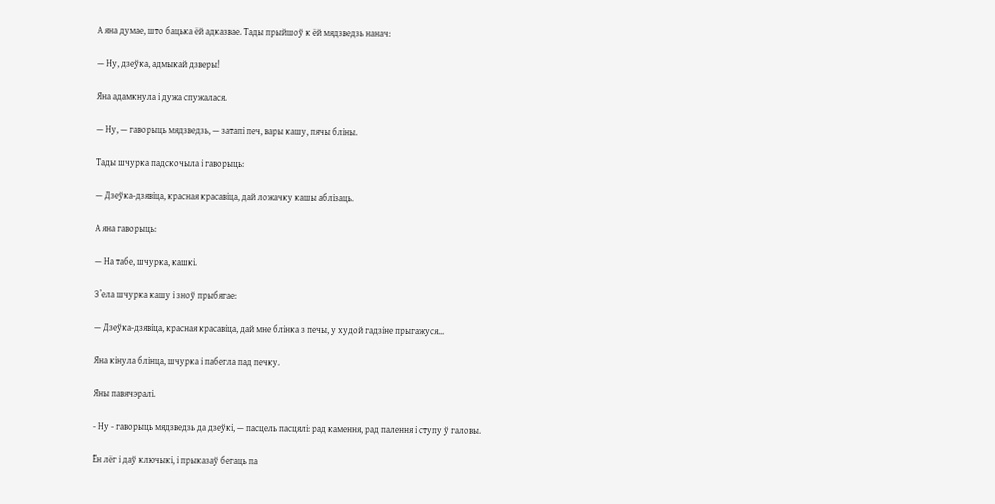А яна думае, што бацька ёй адказвае. Тады прыйшоў к ёй мядзведзь нанач:

— Ну, дзеўка, адмыкай дзверы!

Яна адамкнула і дужа спужалася.

— Ну, — гаворыць мядзведзь, — затапі печ, вары кашу, пячы бліны.

Тады шчурка падскочыла і гаворыць:

— Дзеўка-дзявіца, красная красавіца, дай ложачку кашы аблізаць.

А яна гаворыць:

— На табе, шчурка, кашкі.

З’ела шчурка кашу і зноў прыбягае:

— Дзеўка-дзявіца, красная красавіца, дай мне блінка з печы, у худой гадзіне прыгажуся...

Яна кінула блінца, шчурка і пабегла пад печку.

Яны павячэралі.

- Ну - гаворыць мядзведзь да дзеўкі, — пасцель пасцялі: рад камення, рад палення і ступу ў галовы.

Ён лёг і даў ключыкі, і прыказаў бегаць па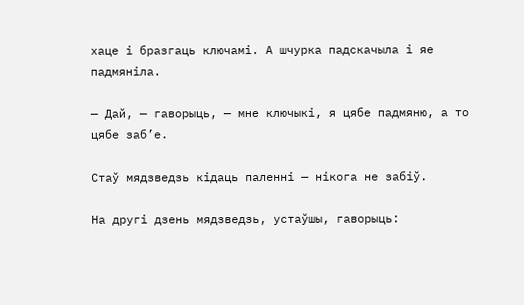хаце і бразгаць ключамі. А шчурка падскачыла і яе падмяніла.

— Дай, — гаворыць, — мне ключыкі, я цябе падмяню, а то цябе заб’е.

Стаў мядзведзь кідаць паленні — нікога не забіў.

На другі дзень мядзведзь, устаўшы, гаворыць: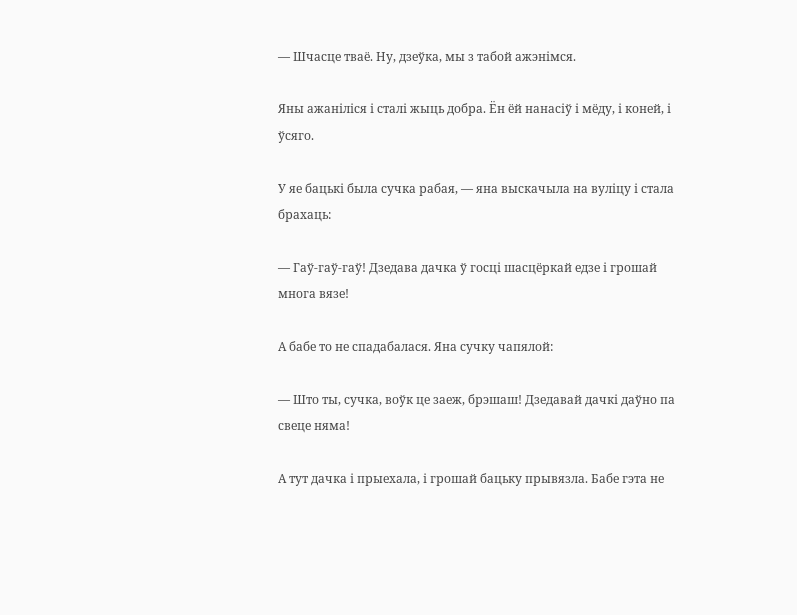— Шчасце тваё. Ну, дзеўка, мы з табой ажэнімся.

Яны ажаніліся і сталі жыць добра. Ён ёй нанасіў і мёду, і коней, і ўсяго.

У яе бацькі была сучка рабая, — яна выскачыла на вуліцу і стала брахаць:

— Гаў-гаў-гаў! Дзедава дачка ў госці шасцёркай едзе і грошай многа вязе!

А бабе то не спадабалася. Яна сучку чапялой:

— Што ты, сучка, воўк це заеж, брэшаш! Дзедавай дачкі даўно па свеце няма!

А тут дачка і прыехала, і грошай бацьку прывязла. Бабе гэта не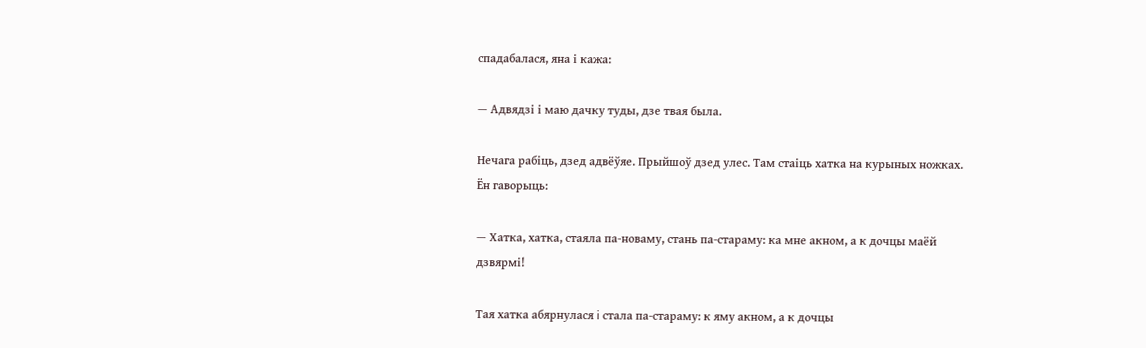спадабалася, яна і кажа:

— Адвядзі і маю дачку туды, дзе твая была.

Нечага рабіць, дзед адвёўяе. Прыйшоў дзед улес. Там стаіць хатка на курыных ножках. Ён гаворыць:

— Хатка, хатка, стаяла па-новаму, стань па-стараму: ка мне акном, а к дочцы маёй дзвярмі!

Тая хатка абярнулася i стала па-стараму: к яму акном, а к дочцы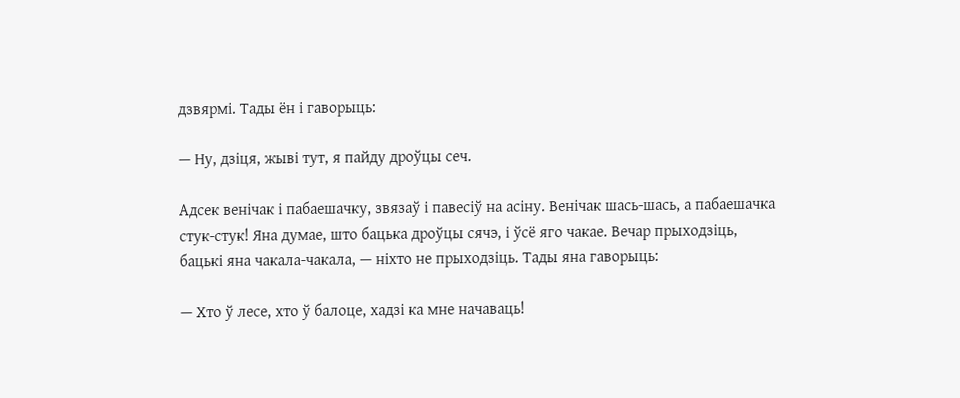дзвярмі. Тады ён і гаворыць:

— Ну, дзіця, жыві тут, я пайду дроўцы сеч.

Адсек венічак і пабаешачку, звязаў і павесіў на асіну. Венічак шась-шась, а пабаешачка стук-стук! Яна думае, што бацька дроўцы сячэ, і ўсё яго чакае. Вечар прыходзіць, бацькі яна чакала-чакала, — ніхто не прыходзіць. Тады яна гаворыць:

— Хто ў лесе, хто ў балоце, хадзі ка мне начаваць!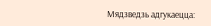Мядзведзь адгукаецца: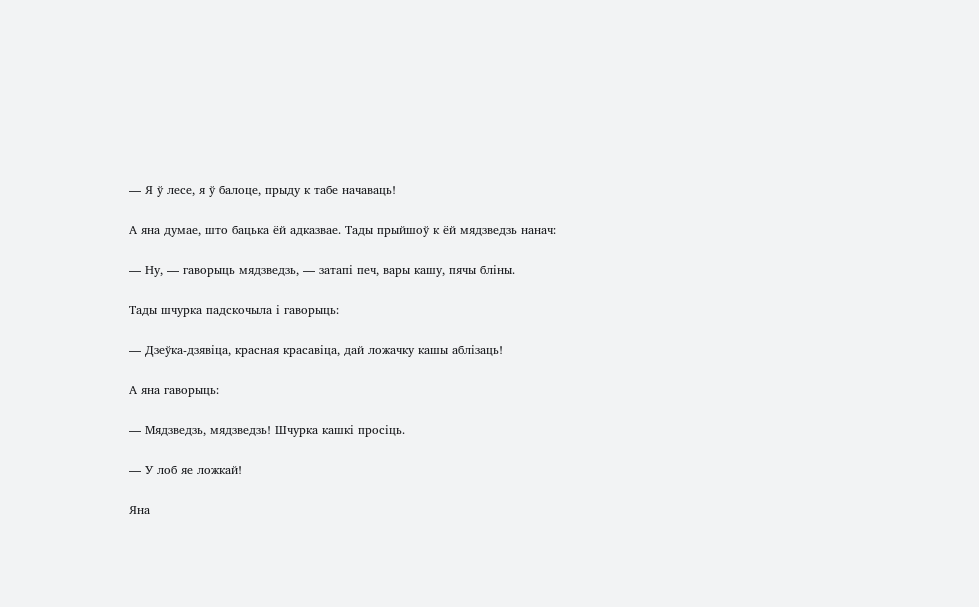— Я ў лесе, я ў балоце, прыду к табе начаваць!

А яна думае, што бацька ёй адказвае. Тады прыйшоў к ёй мядзведзь нанач:

— Ну, — гаворыць мядзведзь, — затапі печ, вары кашу, пячы бліны.

Тады шчурка падскочыла і гаворыць:

— Дзеўка-дзявіца, красная красавіца, дай ложачку кашы аблізаць!

А яна гаворыць:

— Мядзведзь, мядзведзь! Шчурка кашкі просіць.

— У лоб яе ложкай!

Яна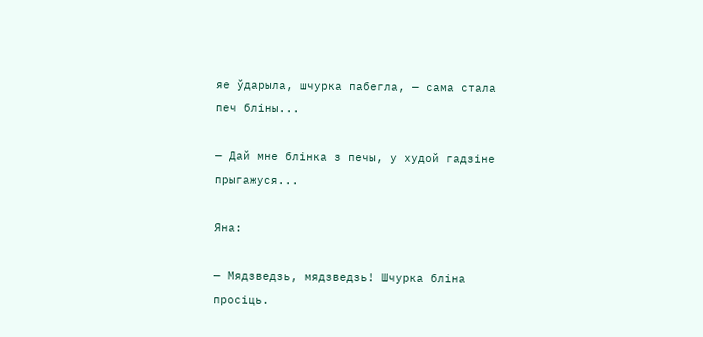яе ўдарыла, шчурка пабегла, — сама стала печ бліны...

— Дай мне блінка з печы, у худой гадзіне прыгажуся...

Яна:

— Мядзведзь, мядзведзь! Шчурка бліна просіць.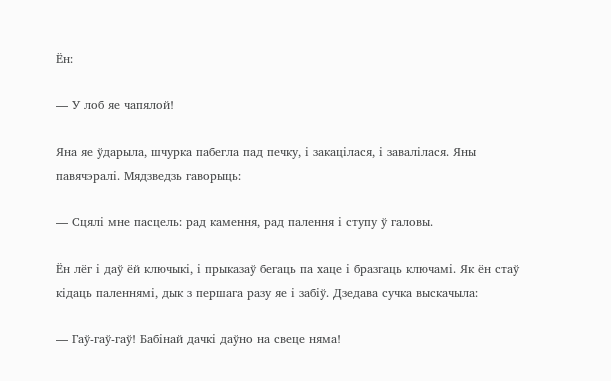Ён:

— У лоб яе чапялой!

Яна яе ўдарыла, шчурка пабегла пад печку, і закацілася, і завалілася. Яны павячэралі. Мядзведзь гаворыць:

— Сцялі мне пасцель: рад камення, рад палення і ступу ў галовы.

Ён лёг і даў ёй ключыкі, і прыказаў бегаць па хаце і бразгаць ключамі. Як ён стаў кідаць паленнямі, дык з першага разу яе і забіў. Дзедава сучка выскачыла:

— Гаў-гаў-гаў! Бабінай дачкі даўно на свеце няма!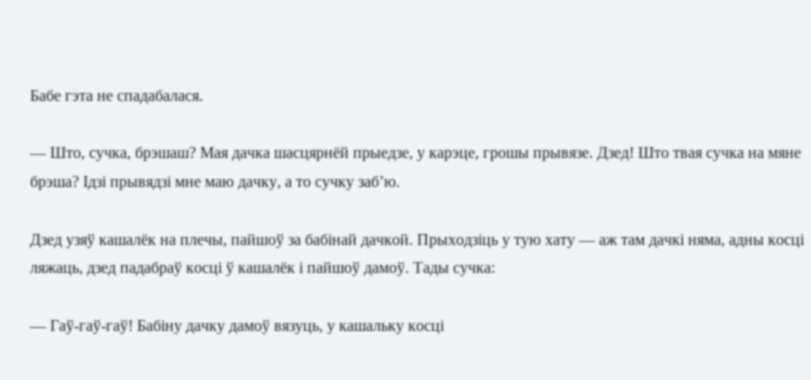Бабе гэта не спадабалася.

— Што, сучка, брэшаш? Мая дачка шасцярнёй прыедзе, у карэце, грошы прывязе. Дзед! Што твая сучка на мяне брэша? Ідзі прывядзі мне маю дачку, а то сучку заб’ю.

Дзед узяў кашалёк на плечы, пайшоў за бабінай дачкой. Прыходзіць у тую хату — аж там дачкі няма, адны косці ляжаць, дзед падабраў косці ў кашалёк і пайшоў дамоў. Тады сучка:

— Гаў-гаў-гаў! Бабіну дачку дамоў вязуць, у кашальку косці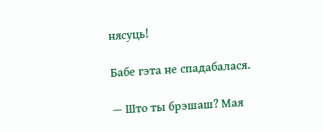нясуць!

Бабе гэта не спадабалася.

— Што ты брэшаш? Мая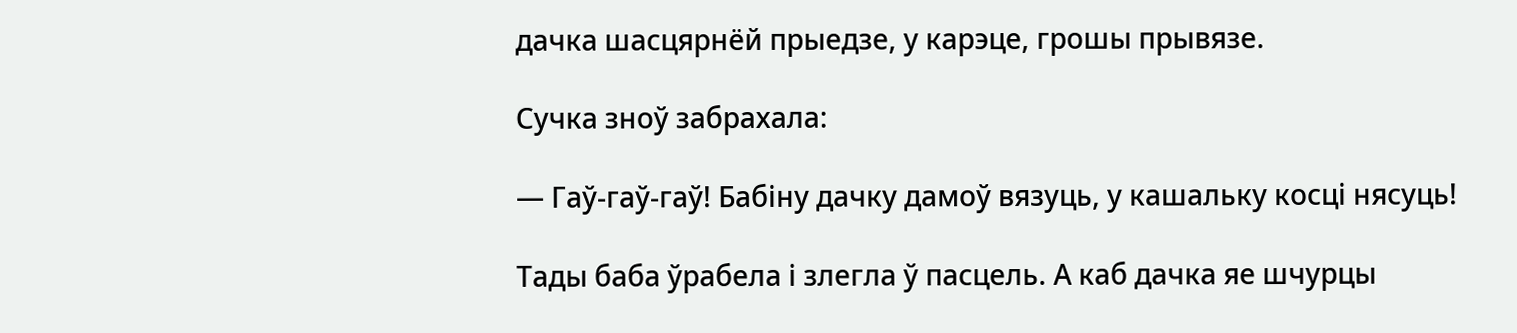дачка шасцярнёй прыедзе, у карэце, грошы прывязе.

Сучка зноў забрахала:

— Гаў-гаў-гаў! Бабіну дачку дамоў вязуць, у кашальку косці нясуць!

Тады баба ўрабела і злегла ў пасцель. А каб дачка яе шчурцы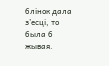блінок дала з’есці, то была б жывая.